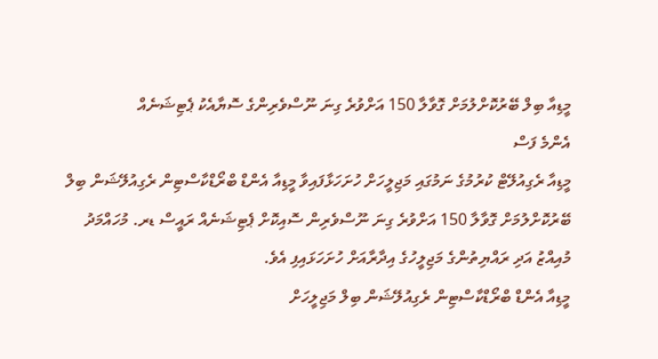މީޑިއާ ބިލް ބޭރުކޮށްލުމަށް ގޮވާލާ 150 އަށްވުރެ ގިނަ ނޫސްވެރިންގެ ސޮޔާއެކު ޕެޓިޝަނެއް
އެންމެ ފަސް
މީޑިއާ ރެގިއުލޭޓް ކުރުމުގެ ނަމުގައި މަޖިލީހަށް ހުށަހަޅާފައިވާ މީޑިއާ އެންޑް ބްރޯޑްކާސްޓިން ރެގިއުލޭޝަން ބިލް ބޭރުކޮށްލުމަށް ގޮވާލާ 150 އަށްވުރެ ގިނަ ނޫސްވެރިން ސޮއިކޮށް ޕެޓިޝަނެއް ރައީސް ޑރ. މުހައްމަދު މުއިއްޒު އަދި ރައްޔިތުންގެ މަޖިލީހުގެ އިދާރާއަށް ހުށަހަޅައިފި އެވެ.
މީޑިއާ އެންޑް ބްރޯޑްކާސްޓިން ރެގިއުލޭޝަން ބިލް މަޖިލީހަށް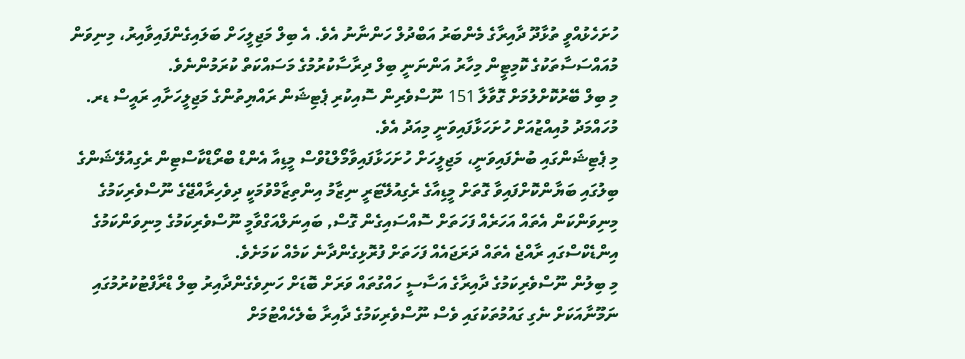ހުށަހެޅުއްވީ ތުޅާދޫ ދާއިރާގެ މެންބަރު އަބްދުލް ހަންނާނު އެވެ. އެ ބިލް މަޖިލީހަށް ބަލައިގެންފައިވާއިރު، މިނިވަން މުއައްސަސާތަކުގެ ކޮމިޓީން މިހާރު އަންނަނީ ބިލް ދިރާސާކުރުމުގެ މަސައްކަތް ކުރަމުންނެވެ.
މި ބިލް ބޭރުކޮށްލުމަށް ގޮވާލާ 151 ނޫސްވެރިން ސޮއިކުރި ޕެޓިޝަން ރައްޔިތުންގެ މަޖިލީހަށާއި ރައީސް ޑރ. މުހައްމަދު މުއިއްޒުއަށް ހުށަހަޅާފައިވަނީ މިއަދު އެވެ.
މި ޕެޓިޝަންގައި ބުނެފައިވަނީ، މަޖިލީހަށް ހުށަހަޅާފައިވާމޯލްޑުވްސް މީޑިއާ އެންޑް ބްރޯޑްކާސްޓިން ރެގިއުލޭޝަންގެ ބިލުގައި ބަޔާންކޮށްފައިވާ ގޮތަށް މީޑިއާގެ ރެގިއުލޭޓަރީ ނިޒާމު އިންތިޒާމްވުމަކީ ދިވެހިރާއްޖޭގެ ނޫސްވެރިކަމުގެ މިނިވަންކަން އެތައް އަހަރެއް ފަހަތަށް ސޮއްސައިގެން ގޮސް, ބައިނަލްއަގްވާމީ ނޫސްވެރިކަމުގެ މިނިވަންކަމުގެ އިންޑެކްސްގައި ރާއްޖެ އެތައް ދަރަޖައެއް ފަހަތަށް ފުރޮޅިގެންދާނެ ކަމެއް ކަމަށެވެ.
މި ބިލުން ނޫސްވެރިކަމުގެ ދާއިރާގެ އަސާސީ ހައްގުތައް ވަރަށް ބޮޑަށް ހަނިވެގެންދާއިރު ބިލް ޑްރާފްޓުކުރުމުގައި ނަމޫނާއަކަށް ނެގި ގައުމުތަކުގައި ވެސް ނޫސްވެރިކަމުގެ ދާއިރާ ބެލެހެއްޓުމަށް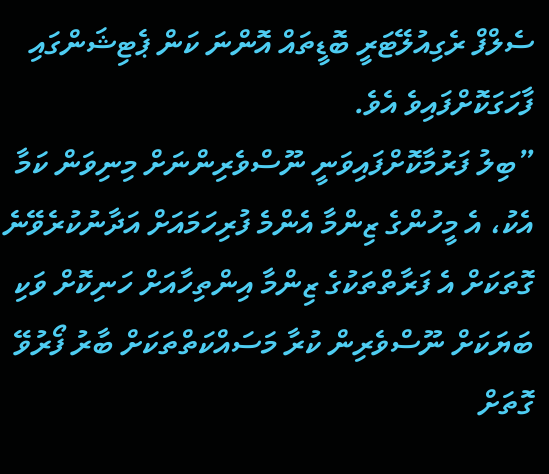ސެލްފް ރެގިއުލޭޓަރީ ބޮޑީތައް އޮންނަ ކަން ޕެޓިޝަންގައި ފާހަގަކޮށްފައިވެ އެވެ.
”ބިލު ފަރުމާކޮށްފައިވަނީ ނޫސްވެރިންނަށް މިނިވަން ކަމާ އެކު، އެ މީހުންގެ ޒިންމާ އެންމެ ފުރިހަމައަށް އަދާނުކުރެވޭނެ ގޮތަކަށް އެ ފަރާތްތަކުގެ ޒިންމާ އިންތިހާއަށް ހަނިކޮށް ވަކި ބަޔަކަށް ނޫސްވެރިން ކުރާ މަސައްކަތްތަކަށް ބާރު ފޯރުވޭ ގޮތަށް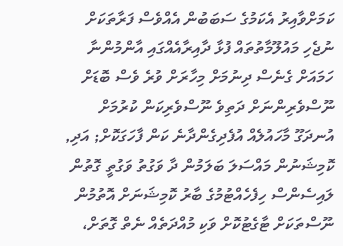ކަމަށްވާއިރު އެކަމުގެ ސަބަބުން އެއްވެސް ފަރާތަކަށް ނުޖެހި މައުލޫމާތުތައް ފުޅާ ދާއިރާއެއްގައި އާންމުންނާ ހަމައަށް ގެނެސް ދިނުމަށް މިހާރަށް ވުރެ ވެސް ބޮޑަށް ނޫސްވެރިންނަށް ދަތިވެ ނޫސްވެރިކަން ކުރުމަށް އުނދަގޫ މާހައުލެއް އުފެދިގެންދާނެ ކަން ފާހަގަކޮށް; އަދި, ކޮމިޝަނުން މައްސަލަ ބަލަމުން ދާ ވަގުތު ވަގުތީ ގޮތުން ލައިސެންސް ހިފެހެއްޓުމުގެ ބާރު ކޮމިޝަނަށް އޮތުމުން ނޫސްތަކަށް ޓާގެޓުކޮށް ވަކި މުއްދަތެއް ނެތް ގޮތަށް،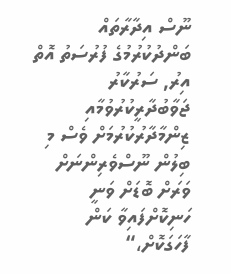ނޫސް އިދާރާތައް ބަންދުކުރުމުގެ ފުރުސަތު އޮތް އިރު, ސަރުކާރު ޖަވާބުދާރީކުރުވުމާއި ޒިންމާދާރުކުރުމަށް ވެސް މި ބިލުން ނޫސްވެރިންނަށް ވަރަށް ބޮޑަށް ވަނީ ހަނިކޮށްފައިވާ ކަން ފާހަގަކޮށް،“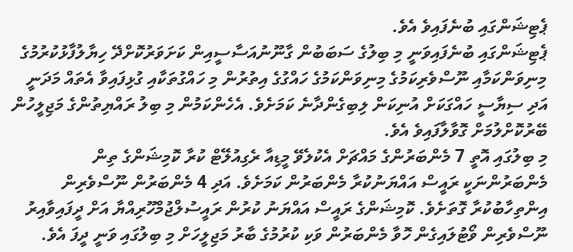ޕެޓިޝަންގައި ބުނެފައިވެ އެވެ.
ޕެޓިޝަންގައި ބުނެފައިވަނީ މި ބިލުގެ ސަބަބުން ގާނޫނުއަސާސީއިން ކަށަވަރުކޮށްދޭ ހިޔާލުފާޅުކުރުމުގެ މިނިވަންކަމާއި ނޫސްވެރިކަމުގެ މިނިވަންކަމުގެ ހައްގުގެ އިތުރުން މި ހައްގުތަކާއި ގުޅިފައިވާ އެތައް މަދަނީ އަދި ސިޔާސީ ހައްގަކަށް އުނިކަން ލިބިގެންދާނެ ކަމަށެވެ. އެހެންކަމުން މި ބިލު ރައްޔިތުންގެ މަޖިލީހުން ބޭރުކޮށްލުމަށް ގޮވާލާފައިވެ އެވެ.
މި ބިލުގައި އޮތީ 7 މެންބަރުންގެ މައްޗަށް އެކުލެވޭ މީޑިއާ ރެގިއުލޭޓް ކުރާ ކޮމިޝަންގެ ތިން މެންބަރުންނަކީ ރައީސް އައްޔަނުކުރާ މެންބަރުން ކަމަށެވެ. އަދި 4 މެންބަރުން ނޫސްވެރިން އިންތިހާބުކުރާ ގޮތަށެވެ. ކޮމިޝަންގެ ރައީސް އައްޔަނު ކުރުން ރައީސުލްޖުމްހޫރިއްޔާ އަށް ދީފައިވާއިރު ނޫސްވެރިން ވޯޓުލައިގެން ހޮވާ މެންބަރުން ވަކި ކުރުމުގެ ބާރު މަޖިލީހަށް މި ބިލުގައި ވަނީ ދީފަ އެވެ.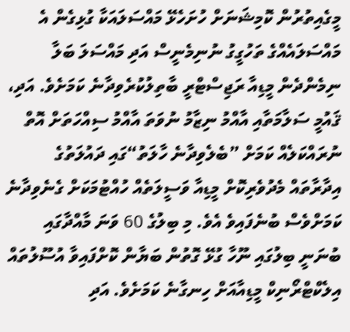މީގެއިތުރުން ކޮމިޝަނަށް ހުށަހެޅޭ މައްސަލައަކާ ގުޅިގެން އެ މައްސަލައެއްގެ ތަހުގީގު ނުނިމެނީސް އަދި މައްސަލަ ބަލާ ނިމެންދެން މީޑިއާ ރަޖިސްޓްރީ ބާތިލުކުރެވިދާނެ ކަމަށެވެ. އަދި، ޤައުމީ ސަލާމަތާއި އާއްމު ނިޒާމު ނުވަތަ އާއްމު ސިއްހަތަށް އޮތް ނުރައްކަލެއް ކަމަށް ”ބެލެވިދާނެ ހާލަތު“ގައި ދައުލަތުގެ އިދާރާތައް މެދުވެރިކޮށް މީޑިއާ ވަސީލަތެއް ހުއްޓުމަކަށް ގެނެވިދާނެ ކަމަށްވެސް ބުނެފައިވެ އެވެ. މި ބިލުގެ 60 ވަނަ މާއްދާގައި ބުނަނީ ބިލުގައި ނޫހާ ގުޅޭ ގޮތުން ބަޔާން ކޮށްފައިވާ އުސޫލުތައް އިލެކްޓްރޯނިކް މީޑިއާއަށް ހިނގާނެ ކަމަށެވެ. އަދި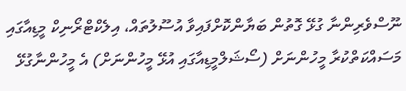ނޫސްވެރިންނާ ގުޅޭ ގޮތުން ބަޔާންކޮށްފައިވާ އުސޫލުތައް، އިލެކްޓްރޯނިކް މީޑިއާގައި މަސައްކަތްކުރާ މީހުންނަށް (ސޯޝަލްމީޑިއާގައި އުޅޭ މީހުންނަށް) އެ މީހުންނާގުޅޭ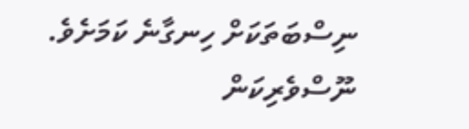ނިސްބަތަކަށް ހިނގާނެ ކަމަށެވެ.
ނޫސްވެރިކަން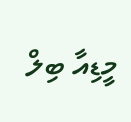މީޑިއާ ބިލް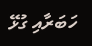ހަބަރާއި ގުޅޭ